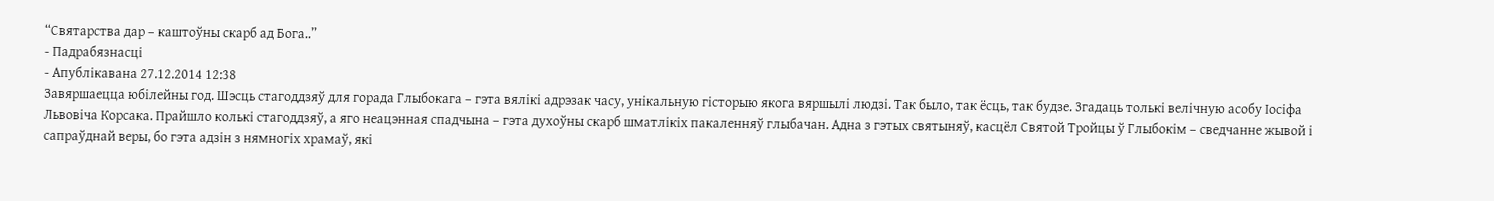“Святарства дар – каштоўны скарб ад Бога..”
- Падрабязнасці
- Апублікавана 27.12.2014 12:38
Завяршаецца юбілейны год. Шэсць стагоддзяў для горада Глыбокага – гэта вялікі адрэзак часу, унікальную гісторыю якога вяршылі людзі. Так было, так ёсць, так будзе. Згадаць толькі велічную асобу Іосіфа Львовіча Корсака. Прайшло колькі стагоддзяў, а яго неацэнная спадчына – гэта духоўны скарб шматлікіх пакаленняў глыбачан. Адна з гэтых святыняў, касцёл Святой Тройцы ў Глыбокім – сведчанне жывой і сапраўднай веры, бо гэта адзін з нямногіх храмаў, які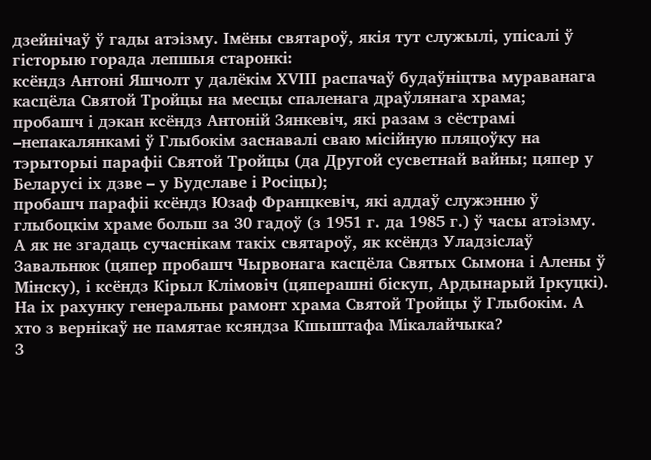дзейнічаў ў гады атэізму. Імёны святароў, якія тут служылі, упісалі ў гісторыю горада лепшыя старонкі:
ксёндз Антоні Яшчолт у далёкім ХVІІІ распачаў будаўніцтва мураванага касцёла Святой Тройцы на месцы спаленага драўлянага храма;
пробашч і дэкан ксёндз Антоній Зянкевіч, які разам з сёстрамі –непакалянкамі ў Глыбокім заснавалі сваю місійную пляцоўку на тэрыторыі парафіі Святой Тройцы (да Другой сусветнай вайны; цяпер у Беларусі іх дзве – у Будславе і Росіцы);
пробашч парафіі ксёндз Юзаф Францкевіч, які аддаў служэнню ў глыбоцкім храме больш за 30 гадоў (з 1951 г. да 1985 г.) ў часы атэізму.
А як не згадаць сучаснікам такіх святароў, як ксёндз Уладзіслаў Завальнюк (цяпер пробашч Чырвонага касцёла Святых Сымона і Алены ў Мінску), і ксёндз Кірыл Клімовіч (цяперашні біскуп, Ардынарый Іркуцкі). На іх рахунку генеральны рамонт храма Святой Тройцы ў Глыбокім. А хто з вернікаў не памятае ксяндза Кшыштафа Мікалайчыка?
З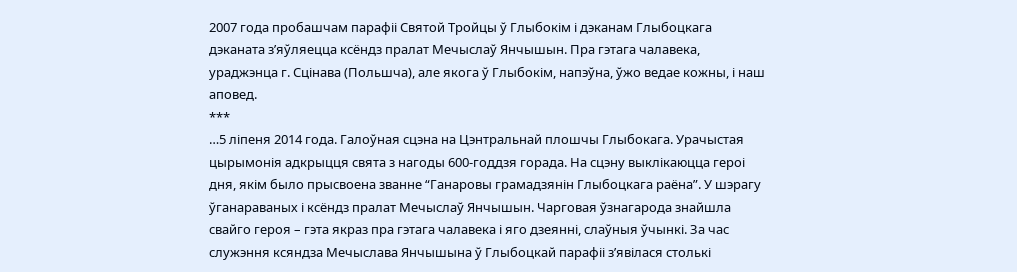2007 года пробашчам парафіі Святой Тройцы ў Глыбокім і дэканам Глыбоцкага дэканата з’яўляецца ксёндз пралат Мечыслаў Янчышын. Пра гэтага чалавека, ураджэнца г. Сцінава (Польшча), але якога ў Глыбокім, напэўна, ўжо ведае кожны, і наш аповед.
***
…5 ліпеня 2014 года. Галоўная сцэна на Цэнтральнай плошчы Глыбокага. Урачыстая цырымонія адкрыцця свята з нагоды 600-годдзя горада. На сцэну выклікаюцца героі дня, якім было прысвоена званне “Ганаровы грамадзянін Глыбоцкага раёна”. У шэрагу ўганараваных і ксёндз пралат Мечыслаў Янчышын. Чарговая ўзнагарода знайшла свайго героя – гэта якраз пра гэтага чалавека і яго дзеянні, слаўныя ўчынкі. За час служэння ксяндза Мечыслава Янчышына ў Глыбоцкай парафіі з’явілася столькі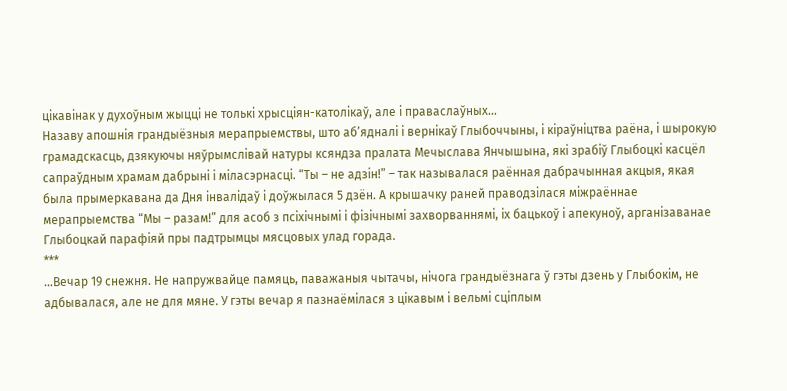цікавінак у духоўным жыцці не толькі хрысціян-католікаў, але і праваслаўных…
Назаву апошнія грандыёзныя мерапрыемствы, што аб’ядналі і вернікаў Глыбоччыны, і кіраўніцтва раёна, і шырокую грамадскасць, дзякуючы няўрымслівай натуры ксяндза пралата Мечыслава Янчышына, які зрабіў Глыбоцкі касцёл сапраўдным храмам дабрыні і міласэрнасці. “Ты – не адзін!” – так называлася раённая дабрачынная акцыя, якая была прымеркавана да Дня інвалідаў і доўжылася 5 дзён. А крышачку раней праводзілася міжраённае мерапрыемства “Мы – разам!” для асоб з псіхічнымі і фізічнымі захворваннямі, іх бацькоў і апекуноў, арганізаванае Глыбоцкай парафіяй пры падтрымцы мясцовых улад горада.
***
…Вечар 19 снежня. Не напружвайце памяць, паважаныя чытачы, нічога грандыёзнага ў гэты дзень у Глыбокім, не адбывалася, але не для мяне. У гэты вечар я пазнаёмілася з цікавым і вельмі сціплым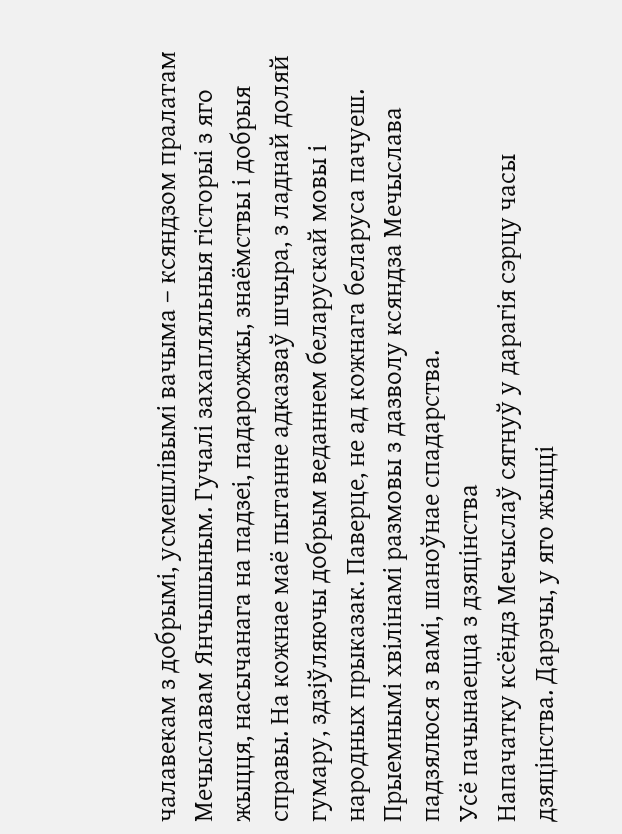чалавекам з добрымі, усмешлівымі вачыма – ксяндзом пралатам Мечыславам Янчышыным. Гучалі захапляльныя гісторыі з яго жыцця, насычанага на падзеі, падарожжы, знаёмствы і добрыя справы. На кожнае маё пытанне адказваў шчыра, з ладнай доляй гумару, здзіўляючы добрым веданнем беларускай мовы і народных прыказак. Паверце, не ад кожнага беларуса пачуеш.
Прыемнымі хвілінамі размовы з дазволу ксяндза Мечыслава падзялюся з вамі, шаноўнае спадарства.
Усё пачынаецца з дзяцінства
Напачатку ксёндз Мечыслаў сягнуў у дарагія сэрцу часы дзяцінства. Дарэчы, у яго жыцці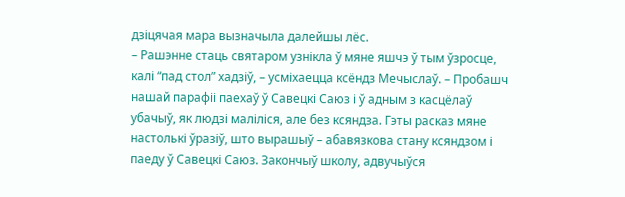дзіцячая мара вызначыла далейшы лёс.
– Рашэнне стаць святаром узнікла ў мяне яшчэ ў тым ўзросце, калі “пад стол” хадзіў, – усміхаецца ксёндз Мечыслаў. – Пробашч нашай парафіі паехаў ў Савецкі Саюз і ў адным з касцёлаў убачыў, як людзі маліліся, але без ксяндза. Гэты расказ мяне настолькі ўразіў, што вырашыў – абавязкова стану ксяндзом і паеду ў Савецкі Саюз. Закончыў школу, адвучыўся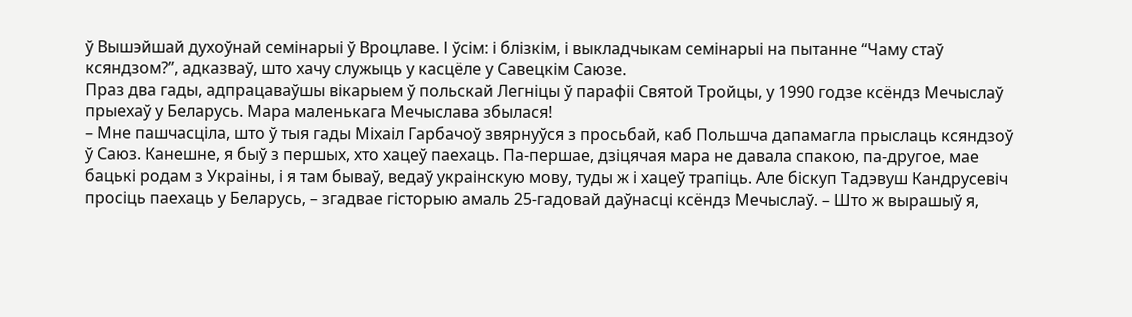ў Вышэйшай духоўнай семінарыі ў Вроцлаве. І ўсім: і блізкім, і выкладчыкам семінарыі на пытанне “Чаму стаў ксяндзом?”, адказваў, што хачу служыць у касцёле у Савецкім Саюзе.
Праз два гады, адпрацаваўшы вікарыем ў польскай Легніцы ў парафіі Святой Тройцы, у 1990 годзе ксёндз Мечыслаў прыехаў у Беларусь. Мара маленькага Мечыслава збылася!
– Мне пашчасціла, што ў тыя гады Міхаіл Гарбачоў звярнуўся з просьбай, каб Польшча дапамагла прыслаць ксяндзоў ў Саюз. Канешне, я быў з першых, хто хацеў паехаць. Па-першае, дзіцячая мара не давала спакою, па-другое, мае бацькі родам з Украіны, і я там бываў, ведаў украінскую мову, туды ж і хацеў трапіць. Але біскуп Тадэвуш Кандрусевіч просіць паехаць у Беларусь, – згадвае гісторыю амаль 25-гадовай даўнасці ксёндз Мечыслаў. – Што ж вырашыў я,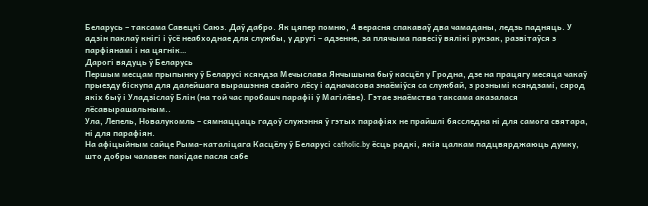Беларусь – таксама Савецкі Саюз. Даў дабро. Як цяпер помню, 4 верасня спакаваў два чамаданы, ледзь падняць. У адзін паклаў кнігі і ўсё неабходнае для службы, у другі – адзенне, за плячыма павесіў вялікі рукзак, развітаўся з парфіянамі і на цягнік…
Дарогі вядуць ў Беларусь
Першым месцам прыпынку ў Беларусі ксяндза Мечыслава Янчышына быў касцёл у Гродна, дзе на працягу месяца чакаў прыезду біскупа для далейшага вырашэння свайго лёсу і адначасова знаёміўся са службай, з рознымі ксяндзамі, сярод якіх быў і Уладзіслаў Блін (на той час пробашч парафіі ў Магілёве). Гэтае знаёмства таксама аказалася лёсавырашальным..
Ула, Лепель, Новалукомль – сямнаццаць гадоў служэння ў гэтых парафіях не прайшлі бясследна ні для самога святара, ні для парафіян.
На афіцыйным сайце Рыма-каталіцага Касцёлу ў Беларусі catholic.by ёсць радкі, якія цалкам падцвярджаюць думку, што добры чалавек пакідае пасля сябе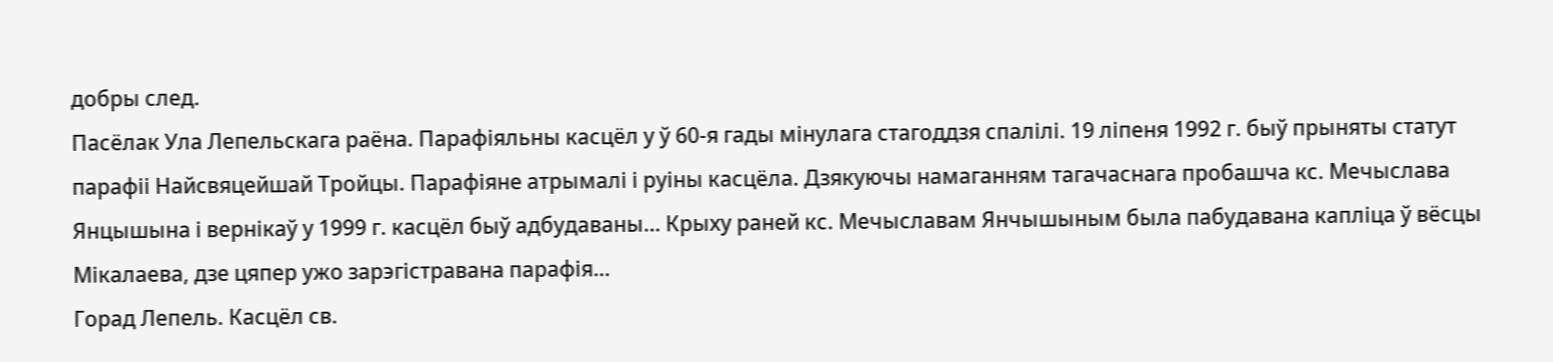добры след.
Пасёлак Ула Лепельскага раёна. Парафіяльны касцёл у ў 60-я гады мінулага стагоддзя спалілі. 19 ліпеня 1992 г. быў прыняты статут парафіі Найсвяцейшай Тройцы. Парафіяне атрымалі і руіны касцёла. Дзякуючы намаганням тагачаснага пробашча кс. Мечыслава Янцышына і вернікаў у 1999 г. касцёл быў адбудаваны… Крыху раней кс. Мечыславам Янчышыным была пабудавана капліца ў вёсцы Мікалаева, дзе цяпер ужо зарэгістравана парафія…
Горад Лепель. Касцёл св.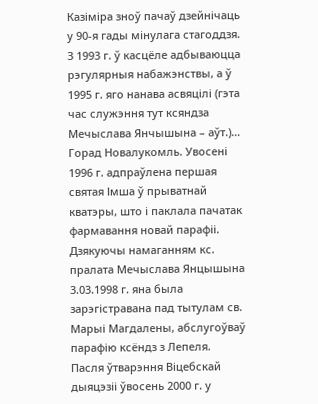Казіміра зноў пачаў дзейнічаць у 90-я гады мінулага стагоддзя. З 1993 г. ў касцёле адбываюцца рэгулярныя набажэнствы, а ў 1995 г. яго нанава асвяцілі (гэта час служэння тут ксяндза Мечыслава Янчышына – аўт.)…
Горад Новалукомль. Увосені 1996 г. адпраўлена першая святая Імша ў прыватнай кватэры, што і паклала пачатак фармавання новай парафіі. Дзякуючы намаганням кс. пралата Мечыслава Янцышына 3.03.1998 г. яна была зарэгістравана пад тытулам св. Марыі Магдалены, абслугоўваў парафію ксёндз з Лепеля. Пасля ўтварэння Віцебскай дыяцэзіі ўвосень 2000 г. у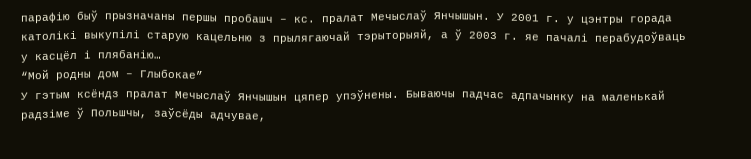парафію быў прызначаны першы пробашч – кс. пралат Мечыслаў Янчышын. У 2001 г. у цэнтры горада католікі выкупілі старую кацельню з прылягаючай тэрыторыяй, а ў 2003 г. яе пачалі перабудоўваць у касцёл і плябанію…
“Мой родны дом – Глыбокае”
У гэтым ксёндз пралат Мечыслаў Янчышын цяпер упэўнены. Бываючы падчас адпачынку на маленькай радзіме ў Польшчы, заўсёды адчувае,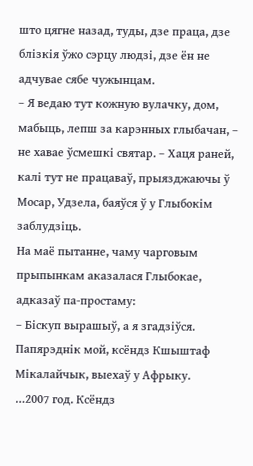што цягне назад, туды, дзе праца, дзе блізкія ўжо сэрцу людзі, дзе ён не адчувае сябе чужынцам.
– Я ведаю тут кожную вулачку, дом, мабыць, лепш за карэнных глыбачан, – не хавае ўсмешкі святар. – Хаця раней, калі тут не працаваў, прыязджаючы ў Мосар, Удзела, баяўся ў у Глыбокім заблудзіць.
На маё пытанне, чаму чарговым прыпынкам аказалася Глыбокае, адказаў па-простаму:
– Біскуп вырашыў, а я згадзіўся. Папярэднік мой, ксёндз Кшыштаф Мікалайчык, выехаў у Афрыку.
…2007 год. Ксёндз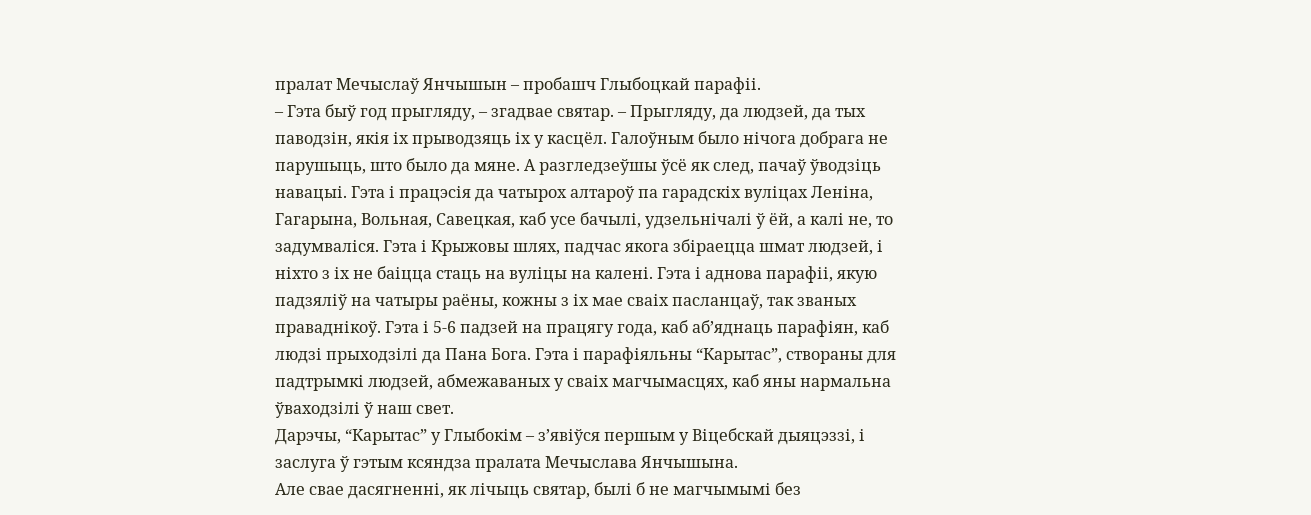пралат Мечыслаў Янчышын – пробашч Глыбоцкай парафіі.
– Гэта быў год прыгляду, – згадвае святар. – Прыгляду, да людзей, да тых паводзін, якія іх прыводзяць іх у касцёл. Галоўным было нічога добрага не парушыць, што было да мяне. А разгледзеўшы ўсё як след, пачаў ўводзіць навацыі. Гэта і працэсія да чатырох алтароў па гарадскіх вуліцах Леніна, Гагарына, Вольная, Савецкая, каб усе бачылі, удзельнічалі ў ёй, а калі не, то задумваліся. Гэта і Крыжовы шлях, падчас якога збіраецца шмат людзей, і ніхто з іх не баіцца стаць на вуліцы на калені. Гэта і аднова парафіі, якую падзяліў на чатыры раёны, кожны з іх мае сваіх пасланцаў, так званых праваднікоў. Гэта і 5-6 падзей на працягу года, каб аб’яднаць парафіян, каб людзі прыходзілі да Пана Бога. Гэта і парафіяльны “Карытас”, створаны для падтрымкі людзей, абмежаваных у сваіх магчымасцях, каб яны нармальна ўваходзілі ў наш свет.
Дарэчы, “Карытас” у Глыбокім – з’явіўся першым у Віцебскай дыяцэззі, і заслуга ў гэтым ксяндза пралата Мечыслава Янчышына.
Але свае дасягненні, як лічыць святар, былі б не магчымымі без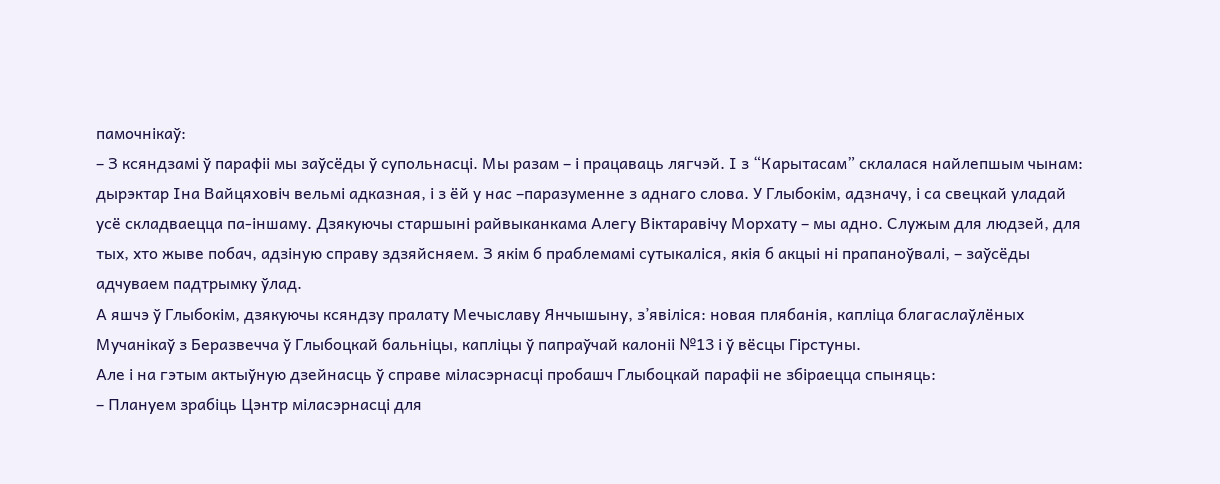памочнікаў:
– З ксяндзамі ў парафіі мы заўсёды ў супольнасці. Мы разам – і працаваць лягчэй. І з “Карытасам” склалася найлепшым чынам: дырэктар Іна Вайцяховіч вельмі адказная, і з ёй у нас –паразуменне з аднаго слова. У Глыбокім, адзначу, і са свецкай уладай усё складваецца па-іншаму. Дзякуючы старшыні райвыканкама Алегу Віктаравічу Морхату – мы адно. Служым для людзей, для тых, хто жыве побач, адзіную справу здзяйсняем. З якім б праблемамі сутыкаліся, якія б акцыі ні прапаноўвалі, – заўсёды адчуваем падтрымку ўлад.
А яшчэ ў Глыбокім, дзякуючы ксяндзу пралату Мечыславу Янчышыну, з’явіліся: новая плябанія, капліца благаслаўлёных Мучанікаў з Беразвечча ў Глыбоцкай бальніцы, капліцы ў папраўчай калоніі №13 і ў вёсцы Гірстуны.
Але і на гэтым актыўную дзейнасць ў справе міласэрнасці пробашч Глыбоцкай парафіі не збіраецца спыняць:
– Плануем зрабіць Цэнтр міласэрнасці для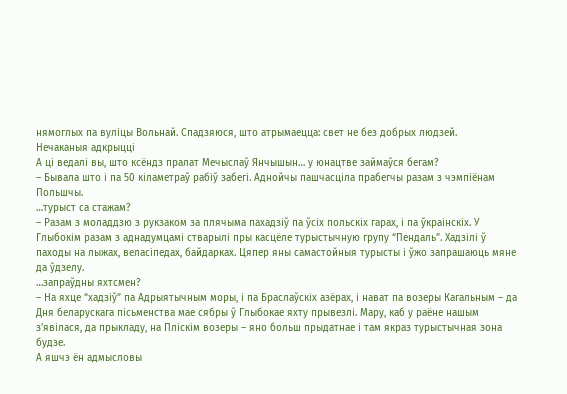нямоглых па вуліцы Вольнай. Спадзяюся, што атрымаецца: свет не без добрых людзей.
Нечаканыя адкрыцці
А ці ведалі вы, што ксёндз пралат Мечыслаў Янчышын… у юнацтве займаўся бегам?
– Бывала што і па 50 кіламетраў рабіў забегі. Аднойчы пашчасціла прабегчы разам з чэмпіёнам Польшчы.
…турыст са стажам?
– Разам з моладдзю з рукзаком за плячыма пахадзіў па ўсіх польскіх гарах, і па ўкраінскіх. У Глыбокім разам з аднадумцамі стварылі пры касцёле турыстычную групу “Пендаль”. Хадзілі ў паходы на лыжах, веласіпедах, байдарках. Цяпер яны самастойныя турысты і ўжо запрашаюць мяне да ўдзелу.
…запраўдны яхтсмен?
– На яхце “хадзіў” па Адрыятычным моры, і па Браслаўскіх азёрах, і нават па возеры Кагальным – да Дня беларускага пісьменства мае сябры ў Глыбокае яхту прывезлі. Мару, каб у раёне нашым з’явілася, да прыкладу, на Пліскім возеры – яно больш прыдатнае і там якраз турыстычная зона будзе.
А яшчэ ён адмысловы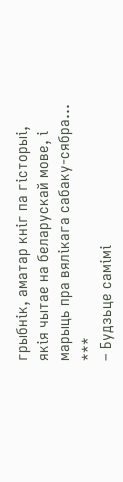грыбнік, аматар кніг па гісторыі, якія чытае на беларускай мове, і марыць пра вялікага сабаку-сябра…
***
– Будзьце самімі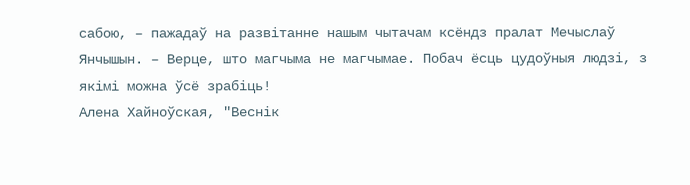сабою, – пажадаў на развітанне нашым чытачам ксёндз пралат Мечыслаў Янчышын. – Верце, што магчыма не магчымае. Побач ёсць цудоўныя людзі, з якімі можна ўсё зрабіць!
Алена Хайноўская, "Веснік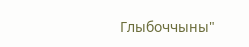Глыбоччыны"